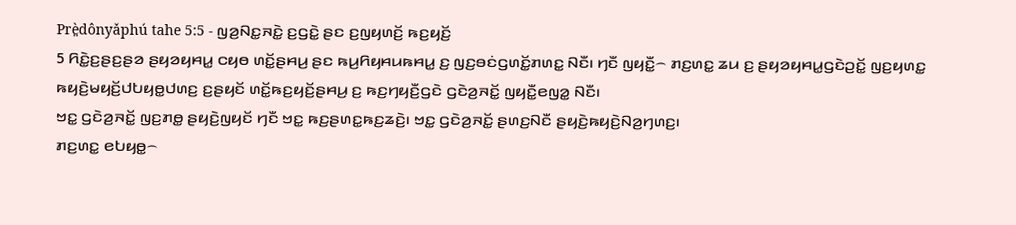Prè̤dônyǎphú tahe 5:5 - ꤜꤤ꤬ꤡꤢ꤭ꤏꤢꤧ꤭ ꤢ꤬ꤞꤢꤧ꤭ ꤔꤢ ꤢ꤬ꤜꤟꤛꤢꤩ꤬ ꤒꤢ꤬ꤟꤢꤩ꤬
5 ꤖꤢꤧ꤭ꤢ꤬ꤔꤢ꤬ꤔꤤ ꤔꤟꤤꤟꤌꤣ꤭ ꤍꤟꤥ ꤛꤢꤩ꤭ꤔꤌꤣ꤬ ꤔꤢ ꤒꤣ꤬ꤖꤟꤌꤣꤒꤌꤣ꤭ ꤢ꤬ ꤜꤢ꤬ꤋꤢꤦꤞꤛꤢꤩ꤭ꤊꤛꤢ꤭ ꤡꤢꤪ꤯ ꤚꤢꤪ ꤜꤟꤢꤪ꤭꤮ ꤊꤢ꤬ꤛꤢ꤭ ꤘꤣ ꤢ꤬ ꤔꤟꤤꤟꤌꤣ꤭ꤞꤢꤧꤑꤢꤩ꤭ ꤜꤢ꤬ꤟꤛꤢ꤭ ꤒꤟꤢꤧ꤬ꤗꤟꤢꤩ꤬ꤓꤝꤟꤥ꤭ꤓꤛꤢ꤬ ꤢ꤬ꤔꤟꤢꤩ ꤛꤢꤩ꤭ꤒꤢ꤬ꤟꤢꤩ꤬ꤔꤌꤣ꤬ ꤢ꤬ ꤒꤢ꤬ꤚꤟꤢꤪ꤬ꤞꤢꤧ ꤞꤢꤧꤤ꤬ꤏꤢꤩ꤭ ꤜꤟꤢꤪ꤭ꤕꤜꤤ꤭ ꤡꤢꤪ꤯
ꤠꤢ꤭ ꤞꤢꤧꤤ꤬ꤏꤢꤩ꤭ ꤜꤢ꤬ꤊꤥ꤭ ꤔꤟꤢꤧ꤬ꤜꤟꤢꤩ ꤚꤢꤪ ꤠꤢ꤭ ꤒꤢ꤬ꤔꤛꤢ꤭ꤒꤢ꤬ꤘꤢꤧ꤬꤯ ꤠꤢ꤭ ꤞꤢꤧꤤ꤬ꤏꤢꤩ꤭ ꤔꤛꤢ꤬ꤡꤢꤪ ꤔꤟꤢꤧ꤬ꤒꤟꤢꤧ꤬ꤡꤤ꤬ꤚꤛꤢ꤬꤯
ꤊꤢ꤬ꤛꤢ꤭ ꤕꤝꤟꤥ꤭꤮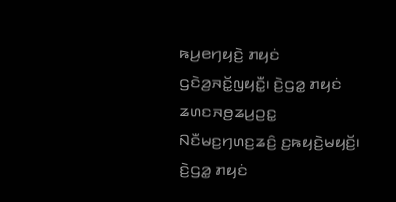ꤒꤣ꤬ꤕꤚꤟꤢꤧ꤬ ꤊꤟꤢꤦ ꤞꤢꤧꤤ꤬ꤏꤢꤩ꤭ꤜꤟꤢꤪ꤭꤯ ꤢꤧ꤬ꤞꤤ꤭ ꤊꤟꤢꤦ ꤘꤛꤢꤏꤥ꤬ꤘꤣ꤬ꤑꤢ꤭ ꤡꤢꤪꤗꤢ꤬ꤚꤛꤢ꤬ꤘꤢꤨ꤬ ꤢ꤬ꤒꤟꤢꤧ꤬ꤗꤟꤢꤩ꤬꤯ ꤢꤧ꤬ꤞꤤ꤭ ꤊꤟꤢꤦ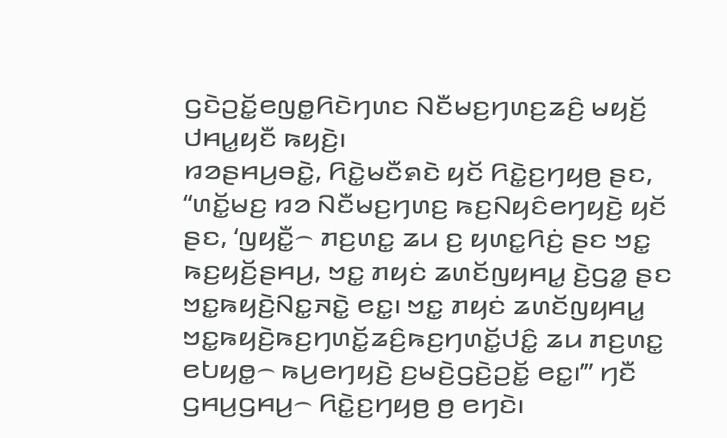ꤞꤢꤧꤑꤢꤩ꤭ꤕꤜꤥ꤭ꤖꤢꤧꤚꤛꤢ ꤡꤢꤪꤗꤢ꤬ꤚꤛꤢ꤬ꤘꤢꤨ꤬ ꤗꤟꤢꤩ꤬ ꤓꤌꤣ꤭ꤟꤢꤪ ꤒꤟꤢꤧ꤬꤯
ꤙꤤꤔꤌꤣ꤬ꤋꤢꤧ꤭, ꤖꤢꤧ꤭ꤗꤢꤪꤎꤢꤧ ꤟꤢꤩ ꤖꤢꤧ꤭ꤢ꤬ꤚꤟꤥ꤬ ꤔꤢ, “ꤛꤢꤩ꤭ꤗꤢ꤬ ꤙꤤ ꤡꤢꤪꤗꤢ꤬ꤚꤛꤢ꤬ ꤒꤢ꤬ꤡꤟꤢꤨꤕꤚꤟꤢꤧ꤬ ꤟꤢꤩ ꤔꤢ, ‘ꤜꤟꤢꤪ꤭꤮ ꤊꤢ꤬ꤛꤢ꤭ ꤘꤣ ꤢ꤬ ꤟꤛꤢ꤭ꤖꤢꤦ꤬ ꤔꤢ ꤠꤢ꤭ ꤒꤢ꤬ꤟꤢꤩ꤬ꤔꤌꤣ꤬, ꤠꤢ꤭ ꤊꤟꤢꤦ ꤘꤛꤢꤩꤜꤟꤌꤣ꤭ ꤢꤧ꤬ꤞꤤ꤭ ꤔꤢ ꤠꤢ꤭ꤒꤟꤢꤧ꤬ꤡꤢ꤭ꤏꤢꤧ꤭ ꤕꤢ꤭꤯ ꤠꤢ꤭ ꤊꤟꤢꤦ ꤘꤛꤢꤩꤜꤟꤌꤣ꤭ ꤠꤢ꤭ꤒꤟꤢꤧ꤬ꤒꤢ꤬ꤚꤛꤢꤩ꤭ꤘꤢꤨ꤬ꤒꤢ꤬ꤚꤛꤢꤩ꤭ꤓꤢꤨ꤭ ꤘꤣ ꤊꤢ꤬ꤛꤢ꤭ ꤕꤝꤟꤥ꤭꤮ ꤒꤣ꤬ꤕꤚꤟꤢꤧ꤬ ꤢ꤬ꤗꤢꤧ꤬ꤞꤢꤧ꤬ꤑꤢꤩ꤭ ꤕꤢ꤭꤯’” ꤚꤢꤪ ꤞꤌꤣ꤬ꤞꤌꤣ꤬꤮ ꤖꤢꤧ꤭ꤢ꤬ꤚꤟꤥ꤬ ꤥ꤬ ꤕꤚꤢꤧ꤯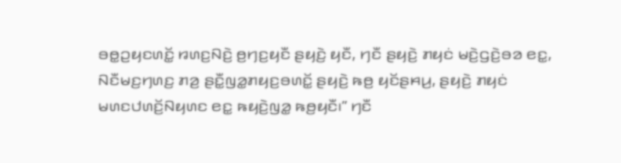ꤋꤥ꤭ꤑꤟꤢꤛꤢꤩ꤭ ꤙꤛꤢ꤬ꤡꤢꤧ꤬ ꤥ꤬ꤚꤢ꤬ꤟꤢꤪ ꤔꤟꤢꤧ꤬ ꤟꤢꤪ, ꤚꤢꤪ ꤔꤟꤢꤧ꤬ ꤊꤟꤢꤦ ꤗꤢꤧ꤬ꤞꤢꤧ꤬ꤋꤤ ꤕꤢ꤭, ꤡꤢꤪꤗꤢ꤬ꤚꤛꤢ꤬ ꤊꤤ꤬ ꤔꤢꤪ꤭ꤜꤤ꤭ꤊꤟꤢ꤬ꤋꤛꤢꤩ꤭ ꤔꤟꤢꤧ꤬ ꤒꤥ꤬ ꤟꤢꤩꤔꤌꤣ꤬, ꤔꤟꤢꤧ꤬ ꤊꤟꤢꤦ ꤗꤛꤢꤓꤛꤢꤩ꤬ꤡꤟꤛꤢ ꤕꤢ꤭ ꤒꤟꤢꤧ꤬ꤜꤤ꤭ ꤒꤥ꤬ꤟꤢꤪ꤯” ꤚꤢꤪ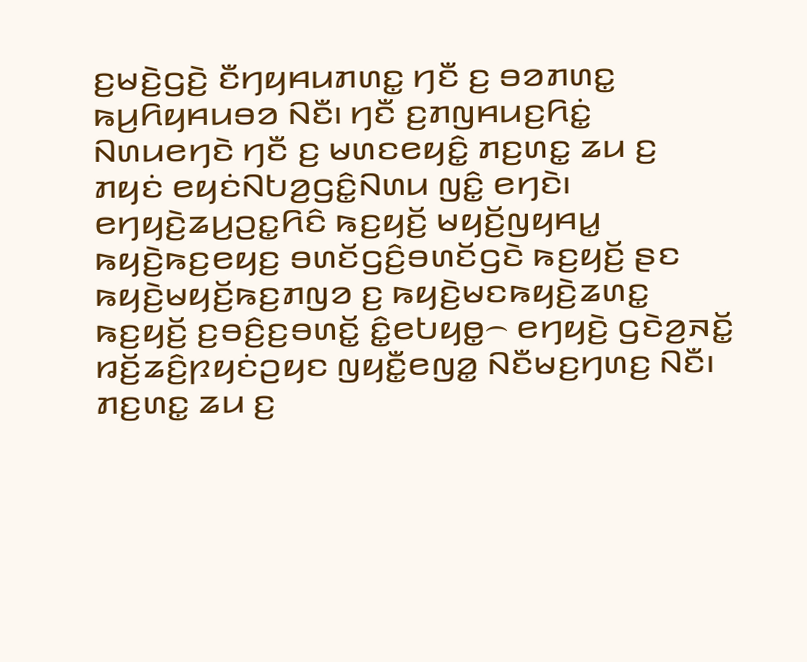ꤢ꤬ꤗꤢꤧ꤬ꤞꤢꤧ꤬ ꤢꤪꤚꤟꤌꤣꤊꤛꤢ꤭ ꤚꤢꤪ ꤢ꤬ ꤋꤤꤊꤛꤢ꤭ ꤒꤣ꤬ꤖꤟꤌꤣꤋꤤ ꤡꤢꤪ꤯ ꤚꤢꤪ ꤢ꤬ꤊꤜꤌꤣꤢ꤬ꤖꤢꤦ꤭ ꤡꤛꤣꤕꤚꤢꤧ ꤚꤢꤪ ꤢ꤬ ꤗꤛꤢꤕꤟꤢꤨ꤭ ꤊꤢ꤬ꤛꤢ꤭ ꤘꤣ ꤢ꤬ ꤊꤟꤢꤦ ꤕꤟꤢꤦꤡꤝꤤ꤬ꤞꤢꤨ꤭ꤡꤛꤣ ꤜꤢꤨ꤭ ꤕꤚꤢꤧ꤯
ꤕꤚꤟꤢꤧ꤬ꤘꤣ꤬ꤑꤢ꤭ꤖꤢꤨ ꤒꤢ꤬ꤟꤢꤩ꤬ ꤗꤟꤢꤩ꤬ꤜꤟꤌꤣ꤭ ꤒꤟꤢꤧ꤬ꤒꤢ꤬ꤕꤟꤢ꤬ ꤋꤛꤢꤩꤞꤢꤨ꤬ꤋꤛꤢꤩꤞꤢꤧ ꤒꤢ꤬ꤟꤢꤩ꤬ ꤔꤢ ꤒꤟꤢꤧ꤬ꤗꤟꤢꤩ꤬ꤒꤢ꤬ꤊꤜꤤ ꤢ꤬ ꤒꤟꤢꤧ꤬ꤗꤢꤒꤟꤢꤧ꤬ꤘꤛꤢ꤭ ꤒꤢ꤬ꤟꤢꤩ꤬ ꤢ꤬ꤋꤢꤨ꤬ꤢ꤬ꤋꤛꤢꤩ꤭ ꤢꤨ꤭ꤕꤝꤟꤥ꤭꤮ ꤕꤚꤟꤢꤧ꤬ ꤞꤢꤧꤤ꤬ꤏꤢꤩ꤭ ꤙꤢꤩ꤬ꤘꤢꤨ꤬ꤐꤟꤢꤦꤑꤟꤢ ꤜꤟꤢꤪ꤭ꤕꤜꤤ꤭ ꤡꤢꤪꤗꤢ꤬ꤚꤛꤢ꤬ ꤡꤢꤪ꤯
ꤊꤢ꤬ꤛꤢ꤭ ꤘꤣ ꤢ꤬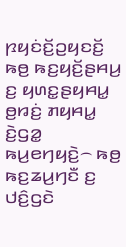ꤐꤟꤢꤦꤢꤩ꤬ꤑꤟꤢꤢꤩ꤬ ꤒꤥ꤬ ꤒꤢ꤬ꤟꤢꤩ꤬ꤔꤌꤣ꤬ ꤢ꤬ ꤟꤛꤢ꤭ꤔꤟꤌꤣ꤭ ꤥ꤬ꤙꤢꤦ꤬ ꤊꤟꤌꤣ꤭ ꤢꤧ꤬ꤞꤤ꤭ ꤒꤣ꤬ꤕꤚꤟꤢꤧ꤬꤮ ꤒꤥ꤬ ꤒꤢ꤬ꤘꤣ꤬ꤚꤢꤪ ꤢ꤬ ꤓꤢꤨ꤬ꤞꤢꤧ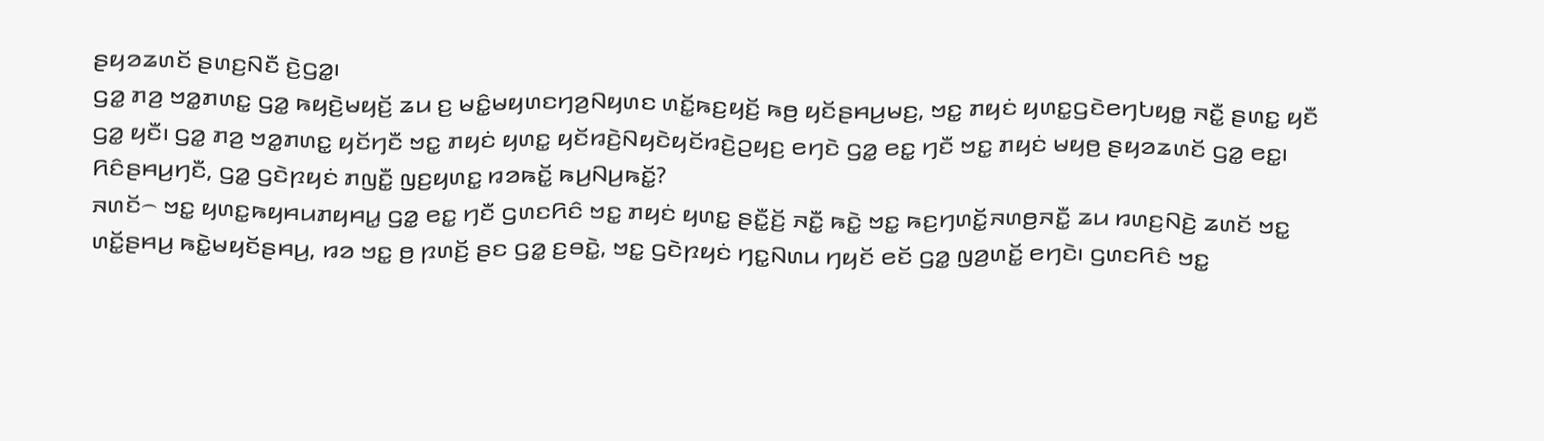ꤔꤟꤤꤘꤛꤢꤩ ꤔꤛꤢ꤬ꤡꤢꤪ ꤢꤧ꤬ꤞꤤ꤭꤯
ꤞꤤ꤭ ꤊꤤ꤬ ꤠꤤ꤭ꤊꤛꤢ꤭ ꤞꤤ꤭ ꤒꤟꤢꤧ꤬ꤗꤟꤢꤩ꤬ ꤘꤣ ꤢ꤬ ꤗꤢꤨ꤭ꤗꤟꤛꤢꤚꤤ꤬ꤡꤟꤛꤢ ꤛꤢꤩ꤭ꤒꤢ꤬ꤟꤢꤩ꤬ ꤒꤥ꤬ ꤟꤢꤩꤔꤌꤣ꤬ꤗꤢ꤬, ꤠꤢ꤭ ꤊꤟꤢꤦ ꤟꤛꤢ꤭ꤞꤢꤧꤕꤚꤝꤟꤥ꤭ ꤏꤢꤪ꤭ ꤔꤛꤢ꤭ ꤟꤢꤪ ꤞꤤ꤭ ꤟꤢꤪ꤯ ꤞꤤ꤭ ꤊꤤ꤬ ꤠꤤ꤭ꤊꤛꤢ꤭ ꤟꤢꤩꤚꤢꤪ ꤠꤢ꤭ ꤊꤟꤢꤦ ꤟꤛꤢ꤭ ꤟꤢꤩꤙꤢꤧ꤬ꤡꤟꤢꤧꤟꤢꤩꤙꤢꤧ꤬ꤑꤟꤢ꤬ ꤕꤚꤢꤧ ꤞꤤ꤭ ꤕꤢ꤭ ꤚꤢꤪ ꤠꤢ꤭ ꤊꤟꤢꤦ ꤗꤟꤥ꤬ ꤔꤟꤤꤘꤛꤢꤩ ꤞꤤ꤭ ꤕꤢ꤭꤯ ꤖꤢꤨꤔꤌꤣ꤬ꤚꤢꤪ, ꤞꤤ꤭ ꤞꤢꤧꤐꤟꤢꤦ ꤊꤜꤢꤪ꤭ ꤜꤢ꤬ꤟꤛꤢ꤭ ꤙꤤꤒꤢꤩ꤭ ꤒꤣ꤬ꤡꤣ꤬ꤒꤢꤩ꤭?
ꤏꤛꤢꤩ꤮ ꤠꤢ꤭ ꤟꤛꤢ꤭ꤒꤟꤌꤣꤊꤟꤌꤣ꤭ ꤞꤤ꤭ ꤕꤢ꤭ ꤚꤢꤪ ꤞꤛꤢꤖꤢꤨ ꤠꤢ꤭ ꤊꤟꤢꤦ ꤟꤛꤢ꤭ ꤔꤢꤪ꤭ꤢꤩ꤬ ꤏꤢꤪ꤭ ꤒꤢꤧ꤭ ꤠꤢ꤭ ꤒꤢ꤬ꤚꤛꤢꤩ꤭ꤏꤛꤥ꤬ꤏꤢꤪ꤭ ꤘꤣ ꤙꤛꤢ꤬ꤡꤢꤧ꤬ ꤘꤛꤢꤩ ꤠꤢ꤭ ꤛꤢꤩ꤭ꤔꤌꤣ꤬ ꤒꤢꤧ꤭ꤗꤟꤢꤩꤔꤌꤣ꤬, ꤙꤤ ꤠꤢ꤭ ꤥ꤬ ꤐꤛꤢꤩ꤬ ꤔꤢ ꤞꤤ꤭ ꤢ꤬ꤋꤢꤧ꤭, ꤠꤢ꤭ ꤞꤢꤧꤐꤟꤢꤦ ꤚꤢ꤭ꤡꤛꤣ ꤚꤟꤢꤩ ꤕꤢꤩ ꤞꤤ꤭ ꤜꤤ꤬ꤛꤢꤩ꤭ ꤕꤚꤢꤧ꤯ ꤞꤛꤢꤖꤢꤨ ꤠꤢ꤭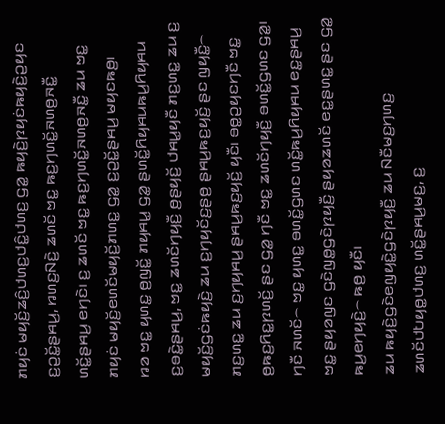ꤊꤟꤢꤦ ꤗꤟꤢꤩ꤬ꤘꤢꤨ꤬ꤓꤛꤢ꤬ꤓꤢꤨ꤭ꤓꤛꤢ꤬ ꤞꤤ꤭ ꤒꤟꤢꤧ꤬ꤐꤟꤢꤦꤒꤟꤢꤧ꤬ꤑꤟꤢ ꤢ꤬ꤑꤢꤩ꤭ꤔꤌꤣ꤬, ꤙꤛꤢ꤬ꤡꤢꤧ꤬ ꤘꤛꤢꤩ ꤠꤢ꤭ ꤒꤢ꤬ꤚꤛꤢꤩ꤭ꤏꤛꤥ꤬ꤏꤢꤪ꤭ ꤛꤢꤩ꤭ꤔꤌꤣ꤬ ꤕꤚꤢꤧ꤯ ꤢ꤬ ꤘꤛꤢꤩ ꤠꤢ꤭ ꤒꤢ꤬ꤚꤛꤢꤩ꤭ꤏꤛꤥ꤬ꤏꤢꤪ꤭ ꤘꤣ ꤠꤢ꤭ ꤊꤟꤢꤦ ꤗꤟꤢꤩ꤬ꤕꤛꤢꤩꤗꤟꤢꤩ꤬ꤊꤛꤢ꤭ ꤞꤤ꤭ ꤢ꤬ꤑꤢꤩ꤭ꤔꤌꤣ꤬ ꤗꤟꤢꤒꤥ꤬꤯
ꤙꤤ ꤠꤢ꤭ ꤟꤛꤢ꤭ ꤥ꤬ꤜꤢꤩ꤭ ꤊꤟꤌꤣ꤭ ꤞꤤ꤭ ꤔꤛꤢꤩ꤭ꤖꤟꤌꤣꤒꤣ꤬ꤖꤟꤌꤣ ꤢ꤬ꤋꤢꤧ꤭ꤔꤌꤣ꤬, ꤠꤢ꤭ ꤘꤛꤢꤩꤚꤟꤢꤪ꤬ ꤥ꤬ꤔꤟꤢꤩ꤬ ꤓꤌꤣ꤭ꤟꤢꤪ ꤊꤢ꤬ꤛꤢ꤭ ꤘꤣ ꤢ꤬ ꤗꤟꤢꤩ꤬ꤞꤢꤦꤒꤟꤢꤧ꤬ ꤘꤣ ꤢ꤬ꤚꤟꤢꤩꤢ꤬ꤔꤥ꤬ ꤔꤌꤣ꤬ꤒꤢ꤬ꤟꤢꤩ꤬ ꤔꤢ ꤜꤟꤢꤪ꤭꤮ ꤊꤢ꤬ꤛꤢ꤭ ꤘꤣ ꤢ꤬ꤚꤟꤌꤣ꤬ ꤔꤌꤣ꤬ꤒꤢ꤬ꤟꤢꤩ꤬ ꤟꤢꤪ꤯ ꤋꤥ꤭ꤑꤟꤢꤚꤢꤪ ꤠꤢ꤭ ꤥ꤬ꤒꤢ꤬ꤖꤢ꤭ꤐꤛꤢꤩ꤬ ꤔꤢ ꤞꤤ꤭ ꤚꤢꤪ ꤠꤢ꤭ ꤘꤛꤢꤩꤚꤟꤢꤪ꤬ ꤋꤛꤢꤩ꤭ꤞꤛꤢ ꤞꤤ꤭꤯ ꤚꤢꤪ ꤏꤛꤢꤩ꤮ ꤠꤢ꤭ ꤟꤛꤢ꤭ ꤋꤛꤢꤩ꤭ꤞꤛꤢ ꤛꤢꤩ꤭ꤒꤣ꤬ꤖꤟꤌꤣ ꤕꤢ꤭ꤔꤌꤣ꤬ ꤠꤢ꤭ ꤔꤟꤤꤜꤢ ꤞꤢꤧꤜꤥ꤭ꤞꤢꤧꤐꤟꤢꤪ꤬ ꤔꤟꤤꤘꤛꤢꤩ ꤕꤢ꤭ꤔꤛꤢ꤭ ꤔꤢ ꤞꤤ꤭ ꤒꤣ꤬ꤕꤚꤟꤢꤧ꤬꤮ ꤒꤥ꤬ ꤟꤢꤪ꤯
ꤘꤣ ꤒꤟꤢꤧ꤬ꤞꤢꤧꤕꤜꤟꤢꤧ꤭ꤞꤢꤧꤐꤟꤢꤪ꤬ ꤘꤣ ꤡꤢꤪꤗꤢ꤬ꤚꤛꤢ꤬ ꤘꤛꤢꤩꤓꤝꤟꤥ꤭ꤓꤛꤢ꤬ ꤛꤢꤩ꤭ꤔꤌꤣ꤬ꤗꤢ꤬, ꤢ꤬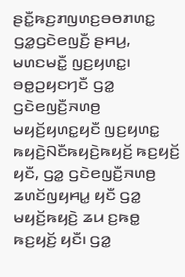ꤔꤢꤪ꤭ꤒꤢ꤬ꤊꤜꤛꤢ꤬ꤋꤥꤊꤛꤢ꤭ ꤞꤤ꤭ꤞꤢꤧꤕꤜꤢꤪ꤬ ꤔꤌꤣ꤬, ꤗꤛꤢꤗꤢꤪ꤭ ꤜꤢ꤬ꤟꤛꤢ꤭꤯ ꤋꤥ꤭ꤑꤟꤢꤚꤢꤪ ꤞꤤ꤭ ꤞꤢꤧꤕꤜꤢꤪ꤬ꤏꤛꤥ꤬ ꤗꤟꤢꤩ꤬ꤟꤛꤢ꤭ꤟꤢꤪ ꤜꤢ꤬ꤟꤛꤢ꤭ ꤒꤟꤢꤧ꤬ꤡꤢꤪꤒꤟꤢꤧ꤬ꤒꤟꤢꤩ꤬ ꤒꤢ꤬ꤟꤢꤩ꤬ ꤟꤢꤪ, ꤞꤤ꤭ ꤞꤢꤧꤕꤜꤢꤪ꤬ꤏꤛꤥ꤬ ꤘꤛꤢꤩꤜꤟꤌꤣ꤭ ꤟꤢꤪ ꤞꤤ꤭ ꤗꤟꤢꤩ꤬ꤒꤟꤢꤧ꤬ ꤘꤣ ꤢ꤬ꤒꤥ꤭ ꤒꤢ꤬ꤟꤢꤩ꤬ ꤟꤢꤪ꤯ ꤞꤤ꤭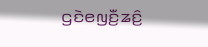ꤞꤢꤧꤕꤜꤢꤪ꤬ꤘꤢꤨ꤬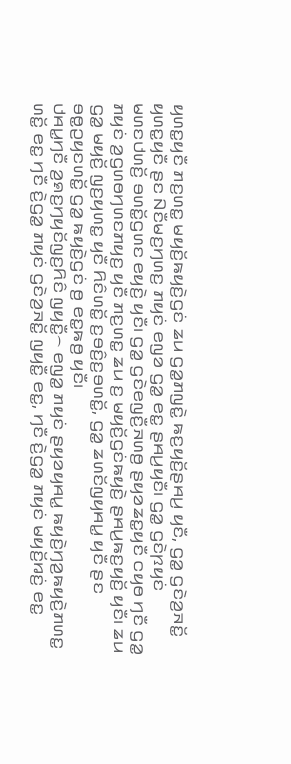ꤟꤛꤢ꤭ꤟꤢꤪ ꤊꤢ꤬ꤛꤢ꤭ ꤗꤟꤢꤩ꤬ꤒꤟꤢꤧ꤬ꤞꤢꤦ ꤘꤣ ꤞꤤ꤭ꤊꤜꤢꤧ꤭ ꤒꤢ꤬ꤟꤢꤩ꤬ꤔꤌꤣ꤬ ꤟꤢꤪ, ꤞꤤ꤭ ꤞꤢꤧꤤ꤬ꤏꤢꤩ꤭ ꤟꤛꤢ꤭ꤟꤢꤪ ꤔꤢ ꤡꤢꤪꤗꤢ꤬ꤚꤛꤢ꤬ ꤊꤟꤢꤦ ꤕꤜꤤ ꤞꤤ꤭ ꤕꤢ꤭ ꤔꤌꤣ꤬ꤟꤢꤪ꤯ ꤞꤤ꤭ ꤞꤢꤧꤐꤟꤢꤦ ꤗꤛꤢꤓꤛꤢꤩ꤬ ꤋꤛꤢꤩ꤭ꤞꤛꤢ ꤕꤟꤢꤧ꤬ ꤟꤢꤪ꤯ ꤞꤤ꤭ ꤞꤢꤧꤕꤜꤢꤪ꤬ꤏꤛꤥ꤬ ꤔꤟꤤꤘꤢ꤭ꤟꤢꤪ ꤍꤟꤥ ꤚꤢꤪ ꤞꤤ꤭ ꤊꤟꤢꤦ ꤤ꤬ꤞꤛꤥꤚꤛꤢꤊꤟꤢ꤬ ꤟꤢꤪ ꤊꤢ꤬ꤛꤢ꤭ ꤘꤣ ꤢ꤬ ꤗꤟꤢꤩ꤬ꤞꤢꤦꤒꤟꤢꤧ꤬ ꤔꤌꤣ꤬ꤒꤢ꤬ꤟꤢꤩ꤬ ꤟꤢꤪ꤯ ꤘꤣ ꤞꤤ꤭ ꤗꤟꤢꤩ꤬ ꤜꤢ꤬ꤟꤛꤢ꤭ ꤟꤢꤪ ꤖꤢꤨꤛꤢꤩ꤭ ꤢ꤬ꤋꤢꤨ꤬ꤢ꤬ꤋꤛꤢꤩ꤭, ꤞꤤ꤭ ꤘꤛꤢꤩꤜꤟꤌꤣ꤭ ꤟꤢꤪ ꤔꤢ ꤋꤥ꤭ꤑꤟꤢꤛꤢꤩ꤭ ꤞꤤ꤭ ꤒꤟꤢꤧ꤬ꤞꤢꤦ ꤥ꤬ ꤕꤢ꤭ꤒꤥ꤬ ꤟꤢꤪ꤯
ꤓꤌꤣ꤭ꤚꤢꤪ ꤤ꤬ꤎꤢ꤬ꤚꤟꤢꤩꤜꤢ꤬ꤖꤢꤨ ꤜꤟꤢꤪ꤭꤮ ꤕꤜꤤ꤭ ꤊꤟꤢꤦ ꤔꤟꤤꤟꤌꤣ꤭ ꤒꤟꤢꤧ꤬ꤚꤤ꤬ꤒꤟꤢꤧ꤬ꤊꤛꤢ꤭ ꤛꤢꤩ꤭ ꤕꤢ꤭ ꤚꤢꤪ ꤢꤧ꤬ꤞꤤ꤭ ꤊꤟꤢꤦ ꤞꤢꤧꤤ꤬ꤏꤢꤩ꤭ ꤜꤟꤢꤪ꤭ ꤕꤢ꤭, ꤚꤢꤪ ꤢꤧ꤬ꤞꤤ꤭ ꤊꤟꤢꤦ ꤗꤟꤢꤩ꤬ꤙꤢꤦ꤬ ꤕꤢ꤭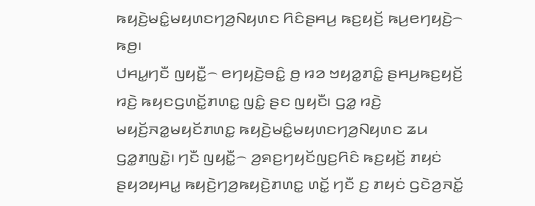ꤒꤟꤢꤧ꤬ꤗꤢꤨ꤭ꤗꤟꤛꤢꤚꤤ꤬ꤡꤟꤛꤢ ꤖꤢꤨꤔꤌꤣ꤬ ꤒꤢ꤬ꤟꤢꤩ꤬ ꤒꤣ꤬ꤕꤚꤟꤢꤧ꤬꤮ ꤒꤥ꤬꤯
ꤓꤌꤣ꤭ꤚꤢꤪ ꤜꤟꤢꤪ꤭꤮ ꤕꤚꤟꤢꤧ꤬ꤋꤢꤨ꤭ ꤥ꤬ ꤙꤤ ꤠꤟꤤ꤭ꤊꤢꤨ꤭ ꤔꤌꤣ꤬ꤒꤢ꤬ꤟꤢꤩ꤬ ꤙꤢꤧ꤬ ꤒꤟꤢꤞꤛꤢꤩ꤭ꤊꤛꤢ꤭ ꤜꤢꤨ꤭ ꤔꤢ ꤜꤟꤢꤪ꤯ ꤞꤤ꤭ ꤙꤢꤧ꤬ ꤗꤟꤢꤩ꤬ꤏꤤ꤭ꤗꤟꤢꤩꤊꤛꤢ꤭ ꤒꤟꤢꤧ꤬ꤗꤢꤨ꤭ꤗꤟꤛꤢꤚꤤ꤬ꤡꤟꤛꤢ ꤘꤣ ꤞꤤ꤭ꤊꤜꤢꤧ꤭꤯ ꤚꤢꤪ ꤜꤟꤢꤪ꤭꤮ ꤤ꤬ꤎꤢ꤬ꤚꤟꤢꤩꤜꤢ꤬ꤖꤢꤨ ꤒꤢ꤬ꤟꤢꤩ꤬ ꤊꤟꤢꤦ ꤔꤟꤤꤟꤌꤣ꤭ ꤒꤟꤢꤧ꤬ꤚꤤ꤬ꤒꤟꤢꤧ꤬ꤊꤛꤢ꤭ ꤛꤢꤩ꤭ ꤚꤢꤪ ꤢ꤬ ꤊꤟꤢꤦ ꤞꤢꤧꤤ꤬ꤏꤢꤩ꤭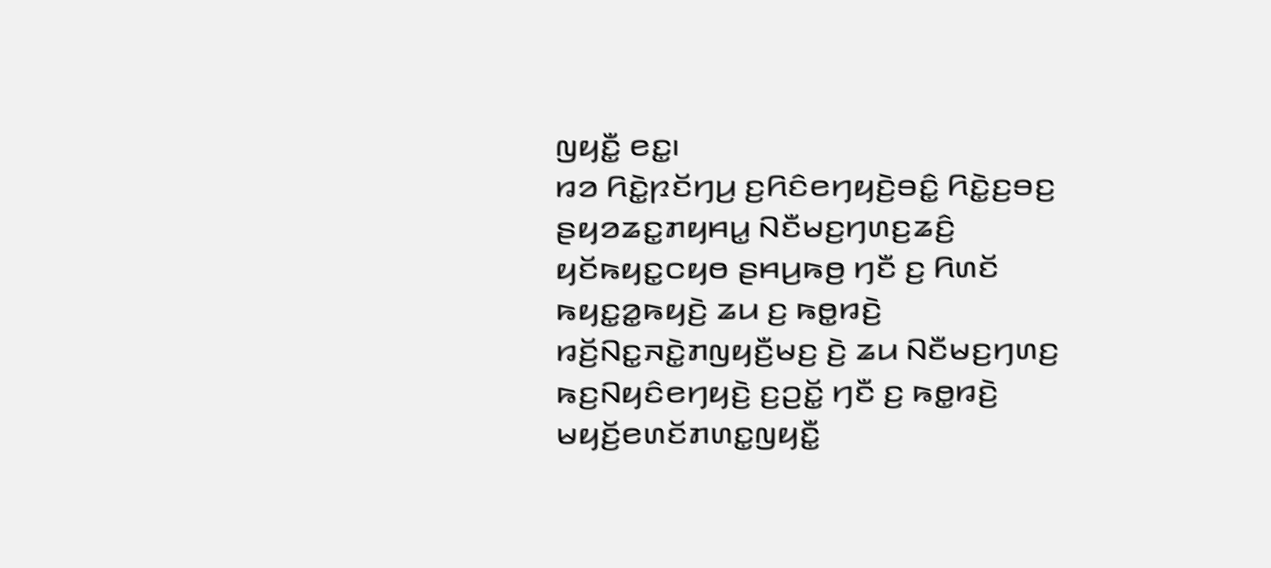ꤜꤟꤢꤪ꤭ ꤕꤢ꤭꤯
ꤙꤤ ꤖꤢꤧ꤭ꤐꤢꤩꤚꤣ꤬ ꤢ꤬ꤖꤢꤨꤕꤚꤟꤢꤧ꤬ꤋꤢꤨ꤭ ꤖꤢꤧ꤭ꤢ꤬ꤋꤢ꤬ ꤔꤟꤤꤘꤢ꤭ꤊꤟꤌꤣ꤭ ꤡꤢꤪꤗꤢ꤬ꤚꤛꤢ꤬ꤘꤢꤨ꤬ ꤟꤢꤩꤒꤟꤢ꤭ꤍꤟꤥ ꤔꤌꤣ꤬ꤒꤥ꤬ ꤚꤢꤪ ꤢ꤬ ꤖꤛꤢꤩ ꤒꤟꤢ꤭ꤤ꤭ꤒꤟꤢꤧ꤬ ꤘꤣ ꤢ꤬ ꤒꤥ꤭ꤙꤢꤧ꤬ ꤙꤢꤩ꤬ꤡꤢ꤭ꤏꤢꤧ꤭ꤊꤜꤟꤢꤪ꤬ꤗꤢ꤬ ꤢꤧ꤬ ꤘꤣ ꤡꤢꤪꤗꤢ꤬ꤚꤛꤢ꤬ ꤒꤢ꤬ꤡꤟꤢꤨꤕꤚꤟꤢꤧ꤬ ꤢ꤬ꤑꤢꤩ꤭ ꤚꤢꤪ ꤢ꤬ ꤒꤥ꤭ꤙꤢꤧ꤬ ꤗꤟꤢꤩ꤬ꤕꤛꤢꤩꤊꤛꤢ꤭ꤜꤟꤢꤪ꤭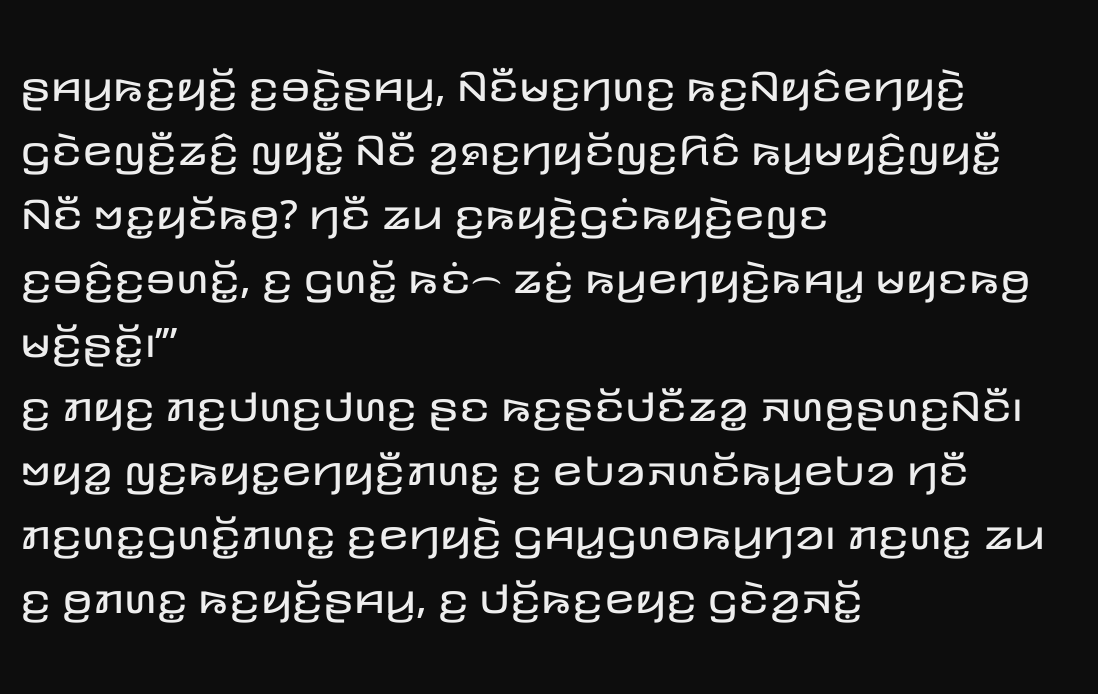ꤔꤌꤣ꤬ꤒꤢ꤬ꤟꤢꤩ꤬ ꤢ꤬ꤋꤢꤧ꤭ꤔꤌꤣ꤬, ꤡꤢꤪꤗꤢ꤬ꤚꤛꤢ꤬ ꤒꤢ꤬ꤡꤟꤢꤨꤕꤚꤟꤢꤧ꤬ ꤞꤢꤧꤕꤜꤢꤪ꤬ꤘꤢꤨ꤬ ꤜꤟꤢꤪ꤭ ꤡꤢꤪ ꤤ꤬ꤎꤢ꤬ꤚꤟꤢꤩꤜꤢ꤬ꤖꤢꤨ ꤒꤣ꤬ꤗꤟꤢꤨ꤬ꤜꤟꤢꤪ꤭ ꤡꤢꤪ ꤠꤢ꤭ꤟꤢꤩꤒꤥ꤬? ꤚꤢꤪ ꤘꤣ ꤢ꤬ꤒꤟꤢꤧ꤬ꤞꤢꤦꤒꤟꤢꤧ꤬ꤕꤜꤢ ꤢ꤬ꤋꤢꤨ꤬ꤢ꤬ꤋꤛꤢꤩ꤭, ꤢ꤬ ꤞꤛꤢꤩ꤭ ꤒꤢꤦ꤮ ꤘꤢꤦ꤬ ꤒꤣ꤬ꤕꤚꤟꤢꤧ꤬ꤒꤌꤣ꤭ ꤗꤟꤢꤒꤥ꤬ ꤗꤢꤩ꤬ꤔꤢꤩ꤭꤯’”
ꤢ꤬ ꤊꤟꤢ꤬ ꤊꤢ꤬ꤓꤛꤢ꤬ꤓꤛꤢ꤬ ꤔꤢ ꤒꤢ꤬ꤔꤢꤩꤓꤢꤪꤘꤤ꤭ ꤏꤛꤥ꤬ꤔꤛꤢ꤬ꤡꤢꤪ꤯ ꤠꤟꤤ꤭ ꤜꤢ꤬ꤒꤟꤢ꤭ꤕꤚꤟꤢꤪ꤬ꤊꤛꤢ꤭ ꤢ꤬ ꤕꤝꤤꤏꤛꤢꤩꤒꤣ꤬ꤕꤝꤤ ꤚꤢꤪ ꤊꤢ꤬ꤛꤢ꤭ꤞꤛꤢꤩ꤭ꤊꤛꤢ꤭ ꤢ꤬ꤕꤚꤟꤢꤧ꤬ ꤞꤌꤣ꤭ꤞꤛꤥꤒꤣ꤬ꤚꤤ꤯ ꤊꤢ꤬ꤛꤢ꤭ ꤘꤣ ꤢ꤬ ꤥ꤬ꤊꤛꤢ꤭ ꤒꤢ꤬ꤟꤢꤩ꤬ꤔꤌꤣ꤬, ꤢ꤬ ꤓꤢꤩ꤬ꤒꤢ꤬ꤕꤟꤢ꤬ ꤞꤢꤧꤤ꤬ꤏꤢꤩ꤭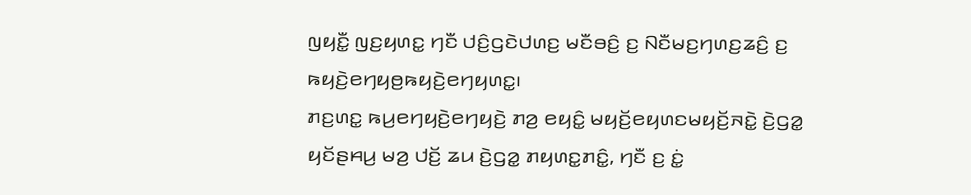ꤜꤟꤢꤪ꤭ ꤜꤢ꤬ꤟꤛꤢ꤭ ꤚꤢꤪ ꤓꤢꤨ꤬ꤞꤢꤧꤓꤛꤢ꤬ ꤗꤢꤪꤋꤢꤨ꤬ ꤢ꤬ ꤡꤢꤪꤗꤢ꤬ꤚꤛꤢ꤬ꤘꤢꤨ꤬ ꤢ꤬ ꤒꤟꤢꤧ꤬ꤕꤚꤟꤥ꤬ꤒꤟꤢꤧ꤬ꤕꤚꤟꤛꤢ꤭꤯
ꤊꤢ꤬ꤛꤢ꤭ ꤒꤣ꤬ꤕꤚꤟꤢꤧ꤬ꤕꤚꤟꤢꤧ꤬ ꤊꤤ꤬ ꤕꤟꤢꤨ꤭ ꤗꤟꤢꤩ꤬ꤕꤟꤛꤢꤗꤟꤢꤩ꤬ꤏꤢꤧ꤭ ꤢꤧ꤬ꤞꤤ꤭ ꤟꤢꤩꤔꤌꤣ꤬ ꤗꤤ꤬ ꤓꤢꤩ꤬ ꤘꤣ ꤢꤧ꤬ꤞꤤ꤭ ꤊꤟꤛꤢ꤭ꤊꤢꤨ꤭, ꤚꤢꤪ ꤢ꤬ ꤢꤦ꤭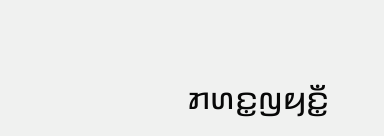ꤊꤛꤢ꤭ꤜꤟꤢꤪ꤭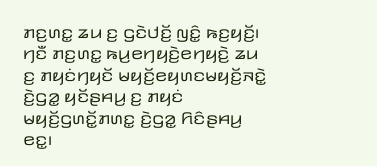ꤊꤢ꤬ꤛꤢ꤭ ꤘꤣ ꤢ꤬ ꤞꤢꤧꤓꤢꤩ꤬ ꤜꤢꤨ꤭ ꤒꤢ꤬ꤟꤢꤩ꤬꤯ ꤚꤢꤪ ꤊꤢ꤬ꤛꤢ꤭ ꤒꤣ꤬ꤕꤚꤟꤢꤧ꤬ꤕꤚꤟꤢꤧ꤬ ꤘꤣ ꤢ꤬ ꤊꤟꤢꤦꤚꤟꤢꤩ ꤗꤟꤢꤩ꤬ꤕꤟꤛꤢꤗꤟꤢꤩ꤬ꤏꤢꤧ꤭ ꤢꤧ꤬ꤞꤤ꤭ ꤟꤢꤩꤔꤌꤣ꤬ ꤢ꤬ ꤊꤟꤢꤦ ꤗꤟꤢꤩ꤬ꤞꤛꤢꤩ꤭ꤊꤛꤢ꤭ ꤢꤧ꤬ꤞꤤ꤭ ꤖꤢꤨꤔꤌꤣ꤬ ꤕꤢ꤭꤯